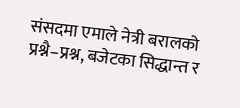संसदमा एमाले नेत्री बरालको प्रश्नै–प्रश्न, बजेटका सिद्धान्त र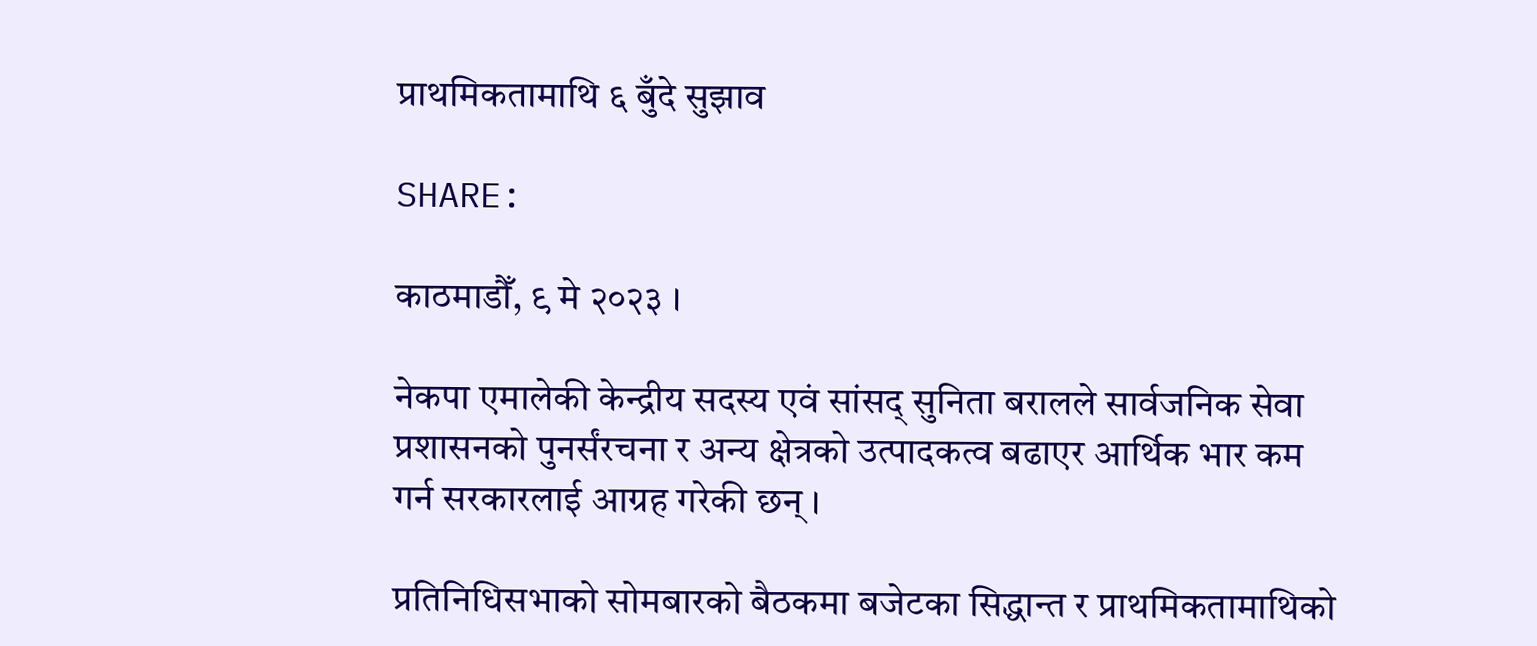प्राथमिकतामाथि ६ बुँदे सुझाव

SHARE:

काठमाडौँ, ९ मे २०२३ ।

नेकपा एमालेकी केन्द्रीय सदस्य एवं सांसद् सुनिता बरालले सार्वजनिक सेवा प्रशासनको पुनर्संरचना र अन्य क्षेत्रको उत्पादकत्व बढाएर आर्थिक भार कम गर्न सरकारलाई आग्रह गरेकी छन् ।

प्रतिनिधिसभाको सोमबारको बैठकमा बजेटका सिद्धान्त र प्राथमिकतामाथिको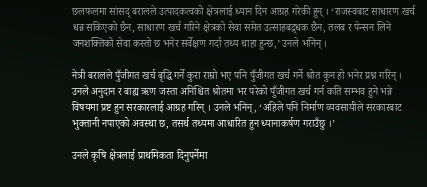छलफलमा सांसद् बरालले उत्पादकत्वको क्षेत्रलाई ध्यान दिन आग्रह गरेकी हुन् । ‘राजस्वबाट साधारण खर्च धन्न सकिएको छैन, साधारण खर्च गरिने क्षेत्रको सेवा समेत उत्साहबद्र्धक छैन, तलब र पेन्सन लिने जनशक्तिको सेवा कस्तो छ भनेर सर्वेक्षण गर्दा तथ्य थाहा हुन्छ,’ उनले भनिन् ।

नेत्री बरालले पुँजीगत खर्च बृद्धि गर्ने कुरा राम्रो भए पनि पुँजीगत खर्च गर्ने श्रोत कुन हो भनेर प्रश्न गरिन् । उनले अनुदान र बाह्य ऋण जस्ता अनिश्चित श्रोतमा भर परेको पुँजीगत खर्च गर्न कति सम्भव हुने भन्ने विषयमा प्रष्ट हुन सरकारलाई आग्रह गरिन् । उनले भनिन्, ‘अहिले पनि निर्माण व्यवसायीले सरकारबाट भुक्तानी नपाएको अवस्था छ, तसर्थ तथ्यमा आधारित हुन ध्यानाकर्षण गराउँछु ।’

उनले कृषि क्षेत्रलाई प्राथमिकता दिनुपर्नेमा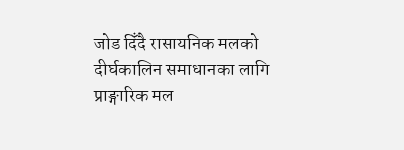जोड दिँदै रासायनिक मलको दीर्घकालिन समाधानका लागि प्राङ्गारिक मल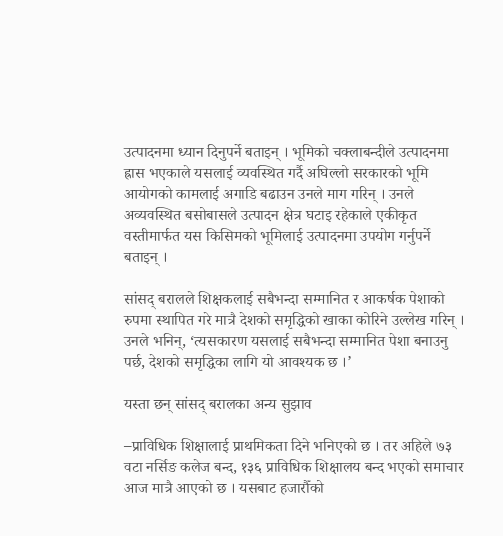उत्पादनमा ध्यान दिनुपर्ने बताइन् । भूमिको चक्लाबन्दीले उत्पादनमा ह्रास भएकाले यसलाई व्यवस्थित गर्दै अघिल्लो सरकारको भूमि आयोगको कामलाई अगाडि बढाउन उनले माग गरिन् । उनले अव्यवस्थित बसोबासले उत्पादन क्षेत्र घटाइ रहेकाले एकीकृत वस्तीमार्फत यस किसिमको भूमिलाई उत्पादनमा उपयोग गर्नुपर्ने बताइन् ।

सांसद् बरालले शिक्षकलाई सबैभन्दा सम्मानित र आकर्षक पेशाको रुपमा स्थापित गरे मात्रै देशको समृद्धिको खाका कोरिने उल्लेख गरिन् । उनले भनिन्, ‘त्यसकारण यसलाई सबैभन्दा सम्मानित पेशा बनाउनु पर्छ, देशको समृद्धिका लागि यो आवश्यक छ ।’

यस्ता छन् सांसद् बरालका अन्य सुझाव

–प्राविधिक शिक्षालाई प्राथमिकता दिने भनिएको छ । तर अहिले ७३ वटा नर्सिङ कलेज बन्द, १३६ प्राविधिक शिक्षालय बन्द भएको समाचार आज मात्रै आएको छ । यसबाट हजारौँको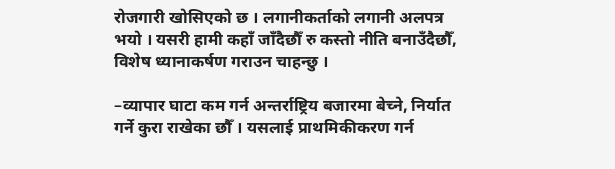रोजगारी खोसिएको छ । लगानीकर्ताको लगानी अलपत्र भयो । यसरी हामी कहाँ जाँदैछौँ रु कस्तो नीति बनाउँदैछौँ, विशेष ध्यानाकर्षण गराउन चाहन्छु ।

–व्यापार घाटा कम गर्न अन्तर्राष्ट्रिय बजारमा बेच्ने, निर्यात गर्ने कुरा राखेका छौँ । यसलाई प्राथमिकीकरण गर्न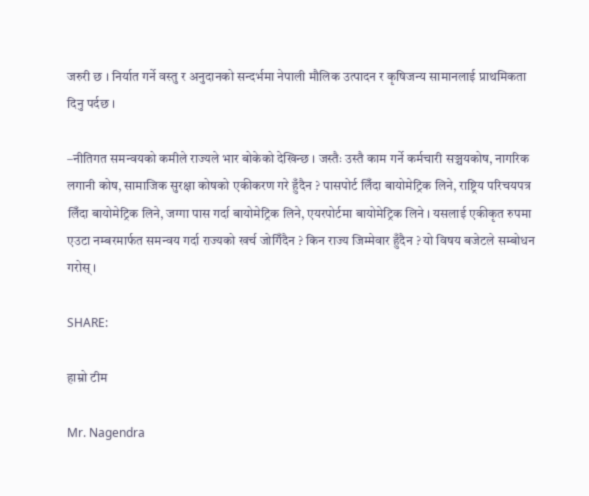जरुरी छ । निर्यात गर्ने वस्तु र अनुदानको सन्दर्भमा नेपाली मौलिक उत्पादन र कृषिजन्य सामानलाई प्राथमिकता दिनु पर्दछ ।

–नीतिगत समन्वयको कमीले राज्यले भार बोकेको देखिन्छ । जस्तैः उस्तै काम गर्ने कर्मचारी सञ्चयकोष, नागरिक लगानी कोष, सामाजिक सुरक्षा कोषको एकीकरण गरे हुँदैन ? पासपोर्ट लिँदा बायोमेट्रिक लिने, राष्ट्रिय परिचयपत्र लिँदा बायोमेट्रिक लिने, जग्गा पास गर्दा बायोमेट्रिक लिने, एयरपोर्टमा बायोमेट्रिक लिने । यसलाई एकीकृत रुपमा एउटा नम्बरमार्फत समन्वय गर्दा राज्यको खर्च जोगिँदैन ? किन राज्य जिम्मेवार हुँदैन ? यो विषय बजेटले सम्बोधन गरोस् ।

SHARE:

हाम्रो टीम

Mr. Nagendra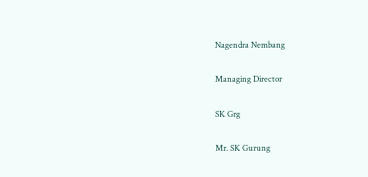Nagendra Nembang

Managing Director

SK Grg

Mr. SK Gurung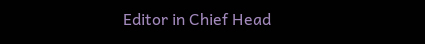Editor in Chief Head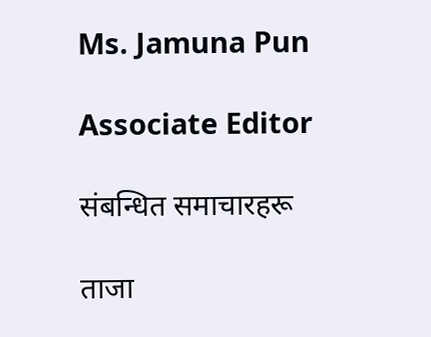Ms. Jamuna Pun

Associate Editor

संबन्धित समाचारहरू

ताजा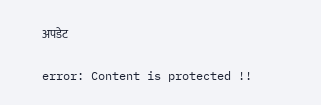अपडेट

error: Content is protected !!